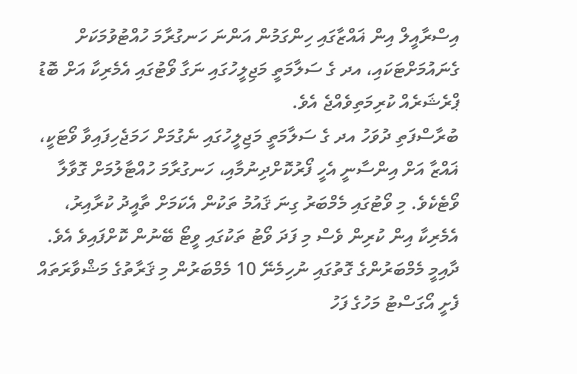އިސްރާއީލް އިން ޣައްޒާގައި ހިންގަމުން އަންނަ ހަނގުރާމަ ހުއްޓުވުމަކަށް ގެނައުމަށްޓަކައި، އދ ގެ ސަލާމަތީ މަޖިލީހުގައި ނަގާ ވޯޓުގައި އެމެރިކާ އަށް ބޮޑު ޕްރެޝަރެއް ކުރިމަތިވެއްޖެ އެވެ.
ބުރާސްފަތި ދުވަހު އދ ގެ ސަލާމަތީ މަޖިލީހުގައި ނެގުމަށް ހަމަޖެހިފައިވާ ވޯޓަކީ، ޣައްޒާ އަށް އިންސާނީ އެހީ ފޯރުކޮށްދިނުމާއި، ހަނގުރާމަ ހުއްޓާލުމަށް ގޮވާލާ ވޯޓެކެވެ. މި ވޯޓުގައި މެމްބަރު ގިނަ ޤައުމު ތަކުން އެކަމަށް ތާއީދު ކުރާއިރު، އެމެރިކާ އިން ކުރިން ވެސް މި ފަދަ ވޯޓު ތަކުގައި ވީޓޯ ބޭނުން ކޮށްފައިވެ އެވެ.
ދާއިމީ މެމްބަރުންގެ ގޮތުގައި ނުހިމެނޭ 10 މެމްބަރުން މި ޤަރާތުގެ މަޝްވާރަތައް ފެށީ އޯގަސްޓު މަހުގެ ފަހު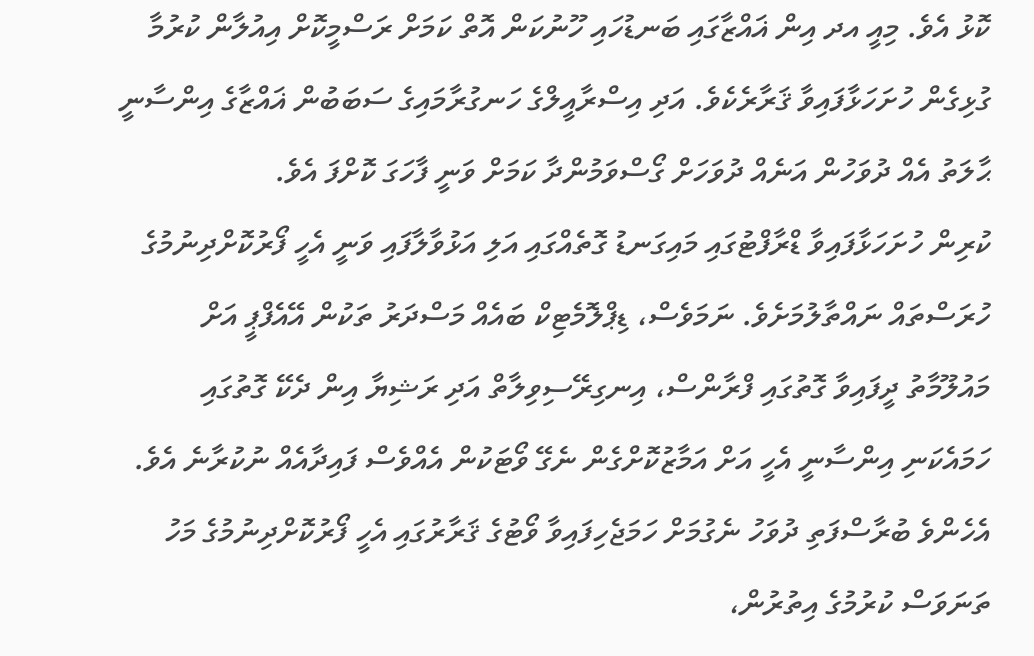ކޮޅު އެވެ. މިއީ އދ އިން ޣައްޒާގައި ބަނޑުހައި ހޫނުކަން އޮތް ކަމަށް ރަސްމީކޮށް އިއުލާން ކުރުމާ ގުޅިގެން ހުށަހަޅާފައިވާ ޤަރާރެކެވެ. އަދި އިސްރާއީލްގެ ހަނގުރާމައިގެ ސަބަބުން ޣައްޒާގެ އިންސާނީ ޙާލަތު އެއް ދުވަހުން އަނެއް ދުވަހަށް ގޯސްވަމުންދާ ކަމަށް ވަނީ ފާހަގަ ކޮށްފަ އެވެ.
ކުރިން ހުށަހަޅާފައިވާ ޑްރާފްޓުގައި މައިގަނޑު ގޮތެއްގައި އަލި އަޅުވާލާފައި ވަނީ އެހީ ފޯރުކޮށްދިނުމުގެ ހުރަސްތައް ނައްތާލުމަށެވެ. ނަމަވެސް، ޑިޕްލޮމެޓިކް ބައެއް މަސްދަރު ތަކުން އޭއެފްޕީ އަށް މައުލޫމާތު ދީފައިވާ ގޮތުގައި ފްރާންސް، އިނގިރޭސިވިލާތް އަދި ރަޝިޔާ އިން ދެކޭ ގޮތުގައި ހަމައެކަނި އިންސާނީ އެހީ އަށް އަމާޒުކޮށްގެން ނެގޭ ވޯޓަކުން އެއްވެސް ފައިދާއެއް ނުކުރާނެ އެވެ.
އެހެންވެ ބުރާސްފަތި ދުވަހު ނެގުމަށް ހަމަޖެހިފައިވާ ވޯޓުގެ ޤަރާރުގައި އެހީ ފޯރުކޮށްދިނުމުގެ މަހު ތަނަވަސް ކުރުމުގެ އިތުރުން،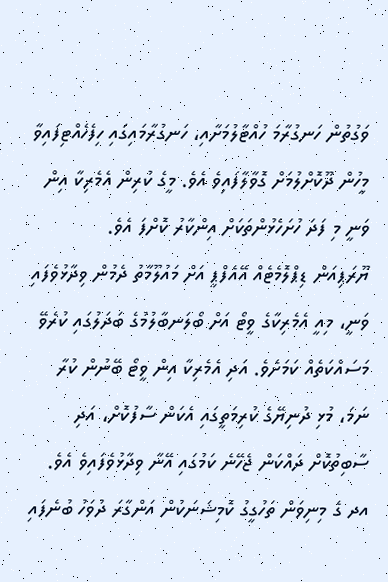ވަގުތުން ހަނގުރާމަ ހުއްޓާލުމަށާއި، ހަނގުރާމައިގައި ހިފެހެއްޓިފައިވާ މީހުން ދޫކޮށްލުމަށް ގޮވާލާފައިވެ އެވެ. މީގެ ކުރިން އެމެރިކާ އިން ވަނީ މި ފަދަ ހުށަހެޅުންތަކަށް އިންކާރު ކޮށްފަ އެވެ.
ޔޫރަޕިއަން ޑިޕްލޮމެޓެއް އޭއެފްޕީ އަށް މައުލޫމާތު ދެމުން ވިދާޅުވެފައި ވަނީ، މިއީ އެމެރިކާގެ ވީޓޯ އަށް ބޯލަނބާލުމުގެ ބަދަލުގައި ކުރެވޭ މަސައްކަތެއް ކަމަށެވެ. އަދި އެމެރިކާ އިން ވީޓޯ ބޭނުން ކުރާ ނަމަ، މުޅި ދުނިޔޭގެ ކުރިމަތީގައި އެކަން ސާފުކޮށް، އަދި ސާބިތުކޮށް ދައްކަން ޖެހޭނެ ކަމުގައި އޭނާ ވިދާޅުވެފައިވެ އެވެ.
އދ ގެ މިނިވަން ތަހުގީގު ކޮމިޝަނަކުން އަންގާރަ ދުވަހު ބުނެފައި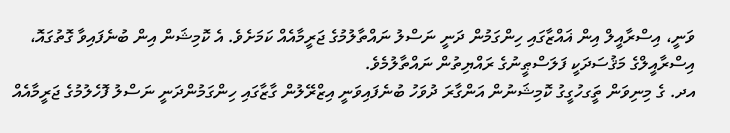ވަނީ، އިސްރާއީލް އިން ޣައްޒާގައި ހިންގަމުން ދަނީ ނަސްލު ނައްތާލުމުގެ ޖަރީމާއެއް ކަމަށެވެ. އެ ކޮމިޝަން އިން ބުނެފައިވާ ގޮތުގައޮ، އިސްރާއީލްގެ މަޤުސަދަކީ ފަލަސްޠީނުގެ ރައްޔިތުން ނައްތާލުމެވެ.
އދ. ގެ މިނިވަން ތަީގހުގީގު ކޮމިޝަނުން އަންގާރަ ދުވަހު ބުނެފައިވަނީ އިޒްރޭލުން ގާޒާގައި ހިންގަމުންދަނީ ނަސްލު ފޮހެލުމުގެ ޖަރީމާއެއް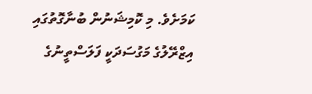ކަމަށެވެ. މި ކޮމިޝަނުން ބުނާގޮތުގައި އިޒްރޭލުގެ މަގުސަދަކީ ފަލަސްތީނުގެ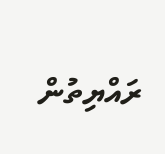ރައްޔިތުން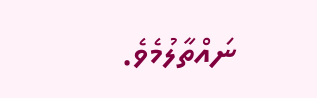ނައްތާލުމެވެ.